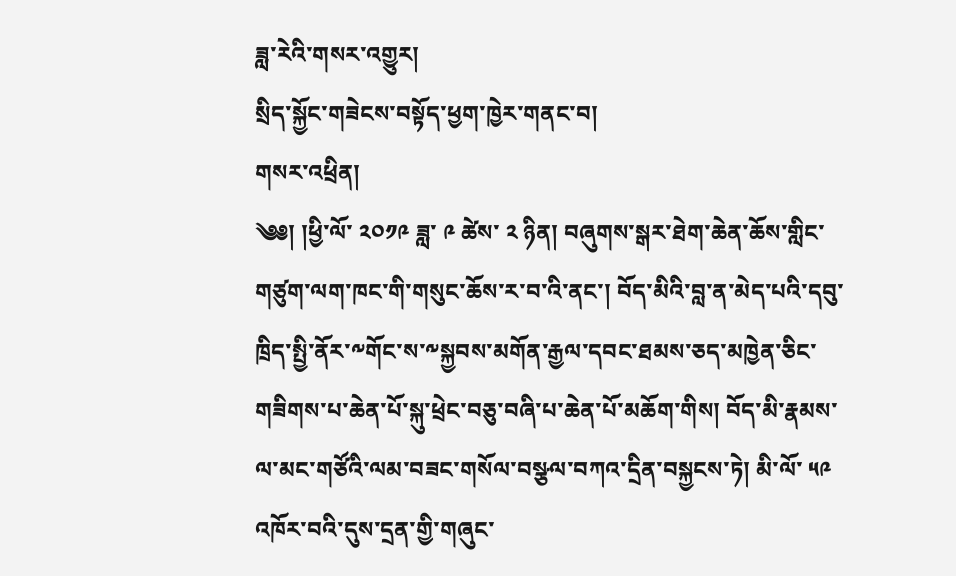ཟླ་རེའི་གསར་འགྱུར།
སྲིད་སྐྱོང་གཟེངས་བསྟོད་ཕྱག་ཁྱེར་གནང་བ།
གསར་འཕྲིན།
༄༅། །ཕྱི་ལོ་ ༢༠༡༩ ཟླ་ ༩ ཚེས་ ༢ ཉིན། བཞུགས་སྒར་ཐེག་ཆེན་ཆོས་གླིང་གཙུག་ལག་ཁང་གི་གསུང་ཆོས་ར་བ་འི་ནང་། བོད་མིའི་བླ་ན་མེད་པའི་དབུ་ཁྲིད་སྤྱི་ནོར་༸གོང་ས་༸སྐྱབས་མགོན་རྒྱལ་དབང་ཐམས་ཅད་མཁྱེན་ཅིང་གཟིགས་པ་ཆེན་པོ་སྐུ་ཕྲེང་བཅུ་བཞི་པ་ཆེན་པོ་མཆོག་གིས། བོད་མི་རྣམས་ལ་མང་གཙོའི་ལམ་བཟང་གསོལ་བསྩལ་བཀའ་དྲིན་བསྐྱངས་ཏེ། མི་ལོ་ ༥༩ འཁོར་བའི་དུས་དྲན་གྱི་གཞུང་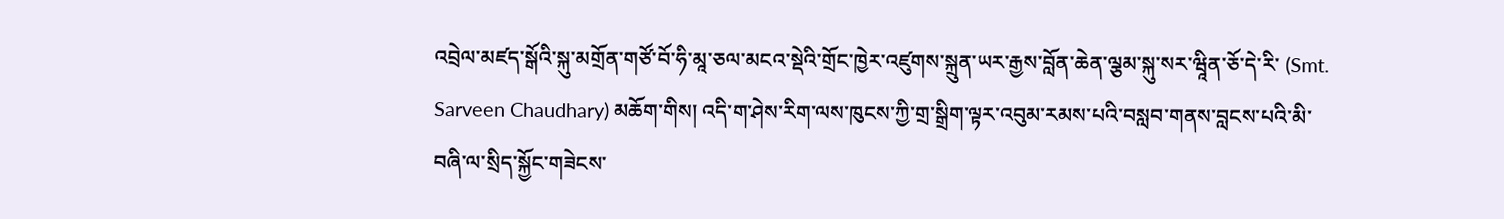འབྲེལ་མཛད་སྒོའི་སྐུ་མགྲོན་གཙོ་བོ་ཧི་མཱ་ཅལ་མངའ་སྡེའི་གྲོང་ཁྱེར་འཛུགས་སྐྲུན་ཡར་རྒྱས་བློན་ཆེན་ལྕམ་སྐུ་སར་ཝཱིན་ཅོ་དེ་རི་ (Smt. Sarveen Chaudhary) མཆོག་གིས། འདི་ག་ཤེས་རིག་ལས་ཁུངས་ཀྱི་གྲ་སྒྲིག་ལྟར་འབུམ་རམས་པའི་བསླབ་གནས་བླངས་པའི་མི་བཞི་ལ་སྲིད་སྐྱོང་གཟེངས་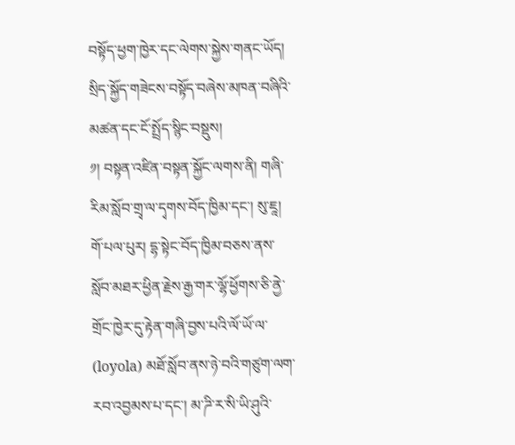བསྟོད་ཕྱག་ཁྱེར་དང་ལེགས་སྐྱེས་གནང་ཡོད།
སྲིད་སྐྱོད་གཟེངས་བསྟོད་བཞེས་མཁན་བཞིའི་མཚན་དང་ངོ་སྤྲོད་སྙིང་བསྡུས།
༡། བསྟན་འཛིན་བསྟན་སྐྱོང་ལགས་ནི། གཞི་རིམ་སློབ་གྲྭ་ལ་དྭགས་བོད་ཁྱིམ་དང་། སུ་ཇཱ། གོ་པལ་པུར། དྷ་སྟེང་བོད་ཁྱིམ་བཅས་ནས་སློབ་མཐར་ཕྱིན་རྗེས་རྒྱ་གར་ལྷོ་ཕྱོགས་ཅི་ནྱེ་གྲོང་ཁྱེར་དུ་རྟེན་གཞི་བྱས་པའི་ལོ་ཡོ་ལ་ (loyola) མཐོ་སློབ་ནས་ཉེ་བའི་གཙུག་ལག་རབ་འབྱམས་པ་དང་། མ་ཌི་ར་སི་ཡི་ཤུའི་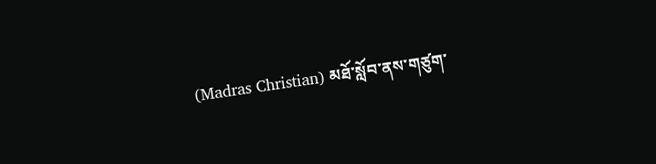(Madras Christian) མཐོ་སློབ་ནས་གཙུག་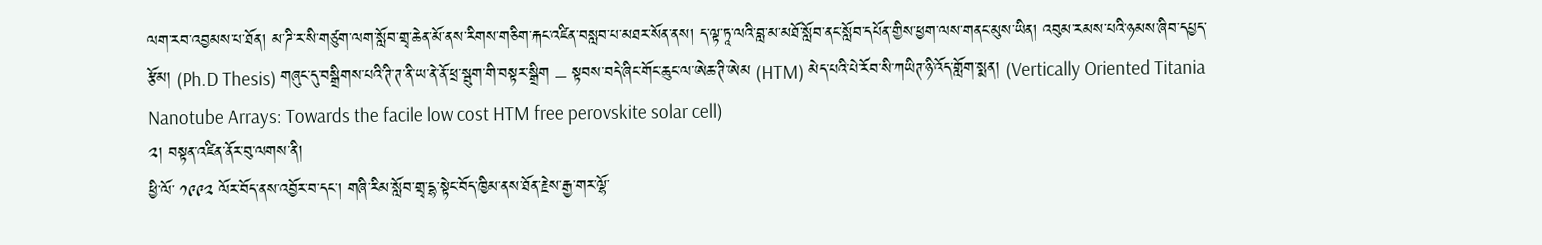ལག་རབ་འབྱམས་པ་ཐོན། མ་ཌི་ར་སི་གཙུག་ལག་སློབ་གྲྭ་ཆེན་མོ་ནས་རིགས་གཅིག་རྐང་འཛིན་བསླབ་པ་མཐར་སོན་ནས། ད་ལྟ་ཏཱ་ལའི་བླ་མ་མཐོ་སློབ་ནང་སློབ་དཔོན་གྱིས་ཕྱག་ལས་གནང་མུས་ཡིན། འབུམ་རམས་པའི་ཉམས་ཞིབ་དཔྱད་རྩོམ། (Ph.D Thesis) གཞུང་དུ་བསྒྲིགས་པའི་ཊི་ཊ་ནི་ཡ་ནེ་ནོ་ཕྲ་སྦུག་གི་བསྟར་སྒྲིག – སྟབས་བདེ་ཞིང་གོང་ཆུང་ལ་ཨེཆ་ཊི་ཨེམ (HTM) མེད་པའི་པེ་རོབ་སི་ཀཡིཊ་ཉི་འོད་གློག་སྨན། (Vertically Oriented Titania Nanotube Arrays: Towards the facile low cost HTM free perovskite solar cell)
༢། བསྟན་འཛིན་ནོར་བུ་ལགས་ནི།
ཕྱི་ལོ་ ༡༩༩༢ ལོར་བོད་ནས་འབྱོར་བ་དང་། གཞི་རིམ་སློབ་གྲྭ་དྷ་སྟེང་བོད་ཁྱིམ་ནས་ཐོན་རྗེས་རྒྱ་གར་ལྷོ་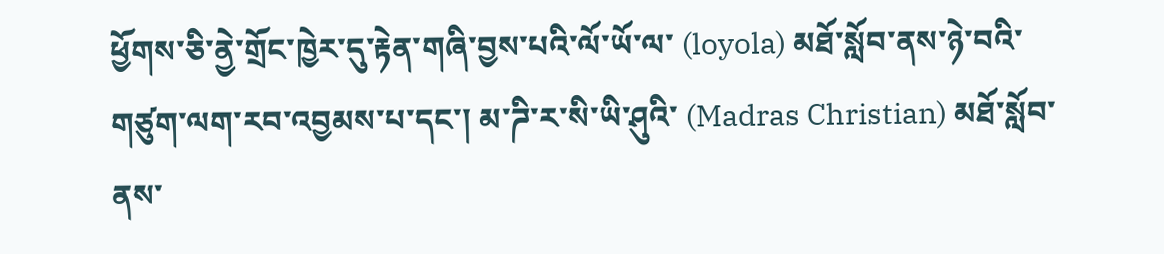ཕྱོགས་ཅི་ནྱེ་གྲོང་ཁྱེར་དུ་རྟེན་གཞི་བྱས་པའི་ལོ་ཡོ་ལ་ (loyola) མཐོ་སློབ་ནས་ཉེ་བའི་གཙུག་ལག་རབ་འབྱམས་པ་དང་། མ་ཌི་ར་སི་ཡི་ཤུའི་ (Madras Christian) མཐོ་སློབ་ནས་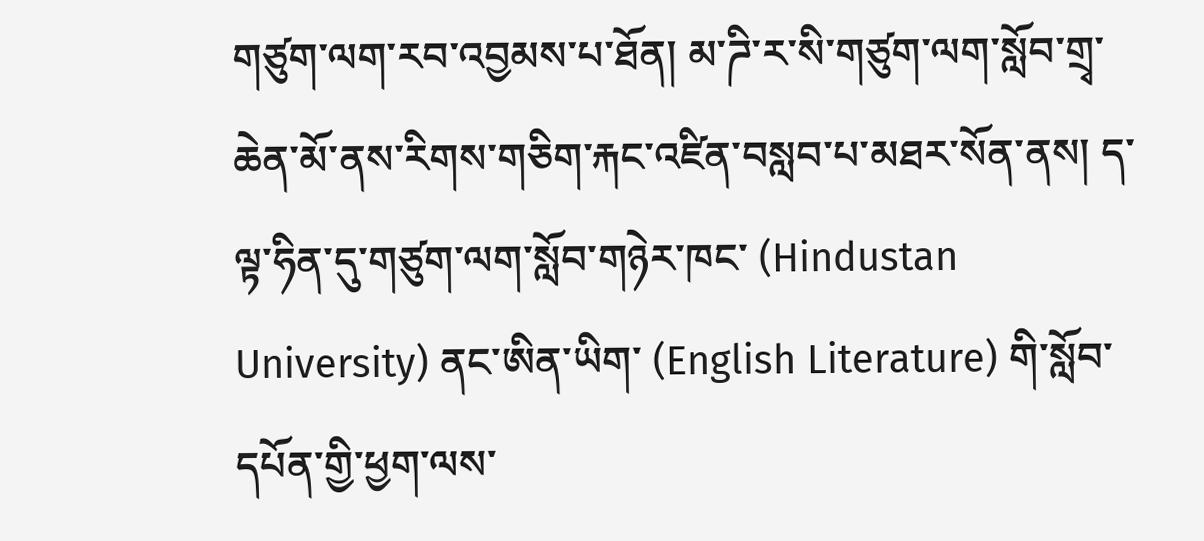གཙུག་ལག་རབ་འབྱམས་པ་ཐོན། མ་ཌི་ར་སི་གཙུག་ལག་སློབ་གྲྭ་ཆེན་མོ་ནས་རིགས་གཅིག་རྐང་འཛིན་བསླབ་པ་མཐར་སོན་ནས། ད་ལྟ་ཧིན་དུ་གཙུག་ལག་སློབ་གཉེར་ཁང་ (Hindustan University) ནང་ཨིན་ཡིག་ (English Literature) གི་སློབ་དཔོན་གྱི་ཕྱག་ལས་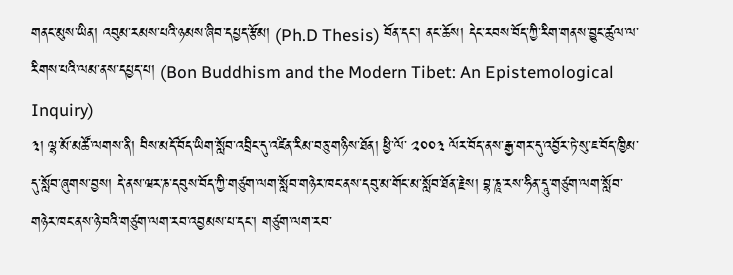གནང་མུས་ཡིན། འབུམ་རམས་པའི་ཉམས་ཞིབ་དཔྱད་རྩོམ། (Ph.D Thesis) བོན་དང་། ནང་ཆོས། དེང་རབས་བོད་ཀྱི་རིག་གནས་བྱུང་ཚུལ་ལ་རིགས་པའི་ལམ་ནས་དཔྱད་པ། (Bon Buddhism and the Modern Tibet: An Epistemological Inquiry)
༣། ལྷ་མོ་མཚོ་ལགས་ནི། བིས་མདོ་བོད་ཡིག་སློབ་འབྲིང་དུ་འཛིན་རིམ་བཅུ་གཉིས་ཐོན། ཕྱི་ལོ་ ༢༠༠༣ ལོར་བོད་ནས་རྒྱ་གར་དུ་འབྱོར་ཏེ་སུ་ཇ་བོད་ཁྱིམ་དུ་སློབ་ཞུགས་བྱས། དེ་ནས་ཝར་ཎ་དབུས་བོད་ཀྱི་གཙུག་ལག་སློབ་གཉེར་ཁང་ནས་དབུ་མ་གོང་མ་སློབ་ཐོན་རྗེས། བྷ་ཎཱ་རས་ཧིན་དཱུ་གཙུག་ལག་སློབ་གཉེར་ཁང་ནས་ཉེ་བའི་གཙུག་ལག་རབ་འབྱམས་པ་དང་། གཙུག་ལག་རབ་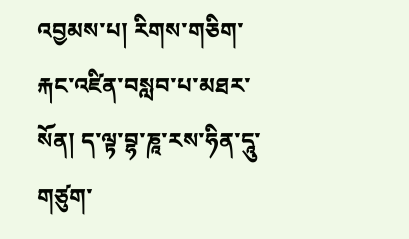འབྱམས་པ། རིགས་གཅིག་རྐང་འཛིན་བསླབ་པ་མཐར་སོན། ད་ལྟ་བྷ་ཎཱ་རས་ཧིན་དཱུ་གཙུག་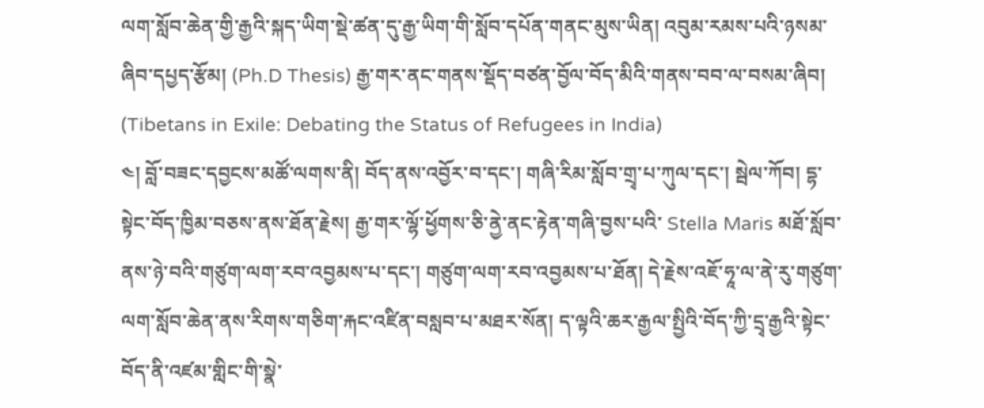ལག་སློབ་ཆེན་གྱི་རྒྱའི་སྐད་ཡིག་སྡེ་ཚན་དུ་རྒྱ་ཡིག་གི་སློབ་དཔོན་གནང་མུས་ཡིན། འབུམ་རམས་པའི་ཉསམ་ཞིབ་དཔྱད་རྩོམ། (Ph.D Thesis) རྒྱ་གར་ནང་གནས་སྡོད་བཙན་བྱོལ་བོད་མིའི་གནས་བབ་ལ་བསམ་ཞིབ། (Tibetans in Exile: Debating the Status of Refugees in India)
༤། བློ་བཟང་དབྱངས་མཚོ་ལགས་ནི། བོད་ནས་འབྱོར་བ་དང་། གཞི་རིམ་སློབ་གྲྭ་པ་ཀུལ་དང་། སྦེལ་ཀོབ། དྷ་སྟེང་བོད་ཁྱིམ་བཅས་ནས་ཐོན་རྗེས། རྒྱ་གར་ལྷོ་ཕྱོགས་ཅི་ནྱེ་ནང་རྟེན་གཞི་བྱས་པའི་ Stella Maris མཐོ་སློབ་ནས་ཉེ་བའི་གཙུག་ལག་རབ་འབྱམས་པ་དང་། གཙུག་ལག་རབ་འབྱམས་པ་ཐོན། དེ་རྗེས་འཇོ་ཧཱ་ལ་ནེ་རུ་གཙུག་ལག་སློབ་ཆེན་ནས་རིགས་གཅིག་རྐང་འཛིན་བསླབ་པ་མཐར་སོན། ད་ལྟའི་ཆར་རྒྱལ་སྤྱིའི་བོད་ཀྱི་དྲྭ་རྒྱའི་སྟེང་བོད་ནི་འཛམ་གླིང་གི་སྣེ་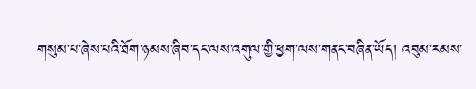གསུམ་པ་ཞེས་པའི་ཐོག་ཉམས་ཞིབ་དང་ལས་འགུལ་གྱི་ཕྱག་ལས་གནང་བཞིན་ཡོད། འབུམ་རམས་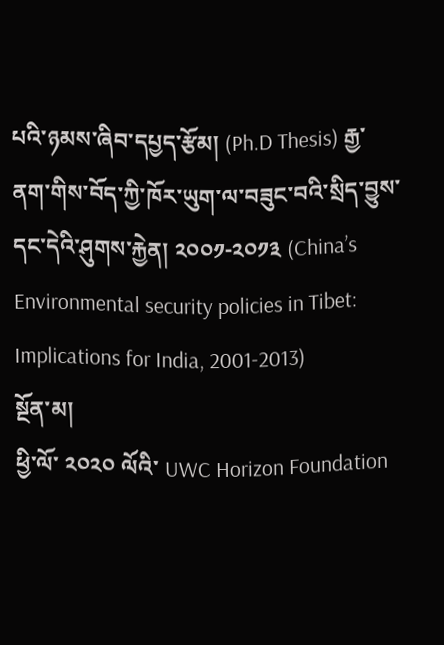པའི་ཉམས་ཞིབ་དཔྱད་རྩོམ། (Ph.D Thesis) རྒྱ་ནག་གིས་བོད་ཀྱི་ཁོར་ཡུག་ལ་བཟུང་བའི་སྲིད་བྱུས་དང་དེའི་ཤུགས་རྐྱེན། ༢༠༠༡-༢༠༡༣ (China’s Environmental security policies in Tibet: Implications for India, 2001-2013)
སྔོན་མ།
ཕྱི་ལོ་ ༢༠༢༠ ལོའི་ UWC Horizon Foundation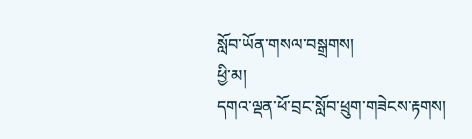སློབ་ཡོན་གསལ་བསྒྲགས།
ཕྱི་མ།
དགའ་ལྡན་ཕོ་བྲང་སློབ་ཕྲུག་གཟེངས་རྟགས།